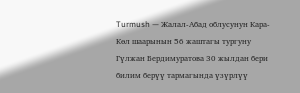Turmush — Жалал-Абад облусунун Кара-Көл шаарынын 56 жаштагы тургуну Гүлжан Бердимуратова 30 жылдан бери билим берүү тармагында үзүрлүү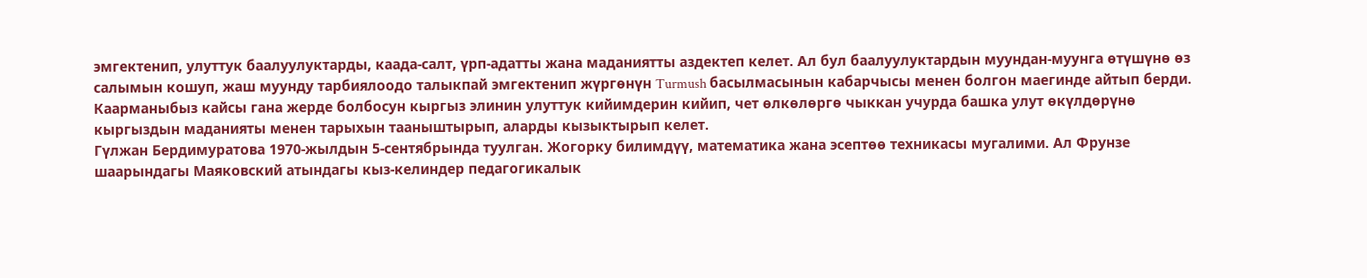эмгектенип, улуттук баалуулуктарды, каада-салт, үрп-адатты жана маданиятты аздектеп келет. Ал бул баалуулуктардын муундан-муунга өтүшүнө өз салымын кошуп, жаш муунду тарбиялоодо талыкпай эмгектенип жүргөнүн Turmush басылмасынын кабарчысы менен болгон маегинде айтып берди.
Каарманыбыз кайсы гана жерде болбосун кыргыз элинин улуттук кийимдерин кийип, чет өлкөлөргө чыккан учурда башка улут өкүлдөрүнө кыргыздын маданияты менен тарыхын тааныштырып, аларды кызыктырып келет.
Гүлжан Бердимуратова 1970-жылдын 5-сентябрында туулган. Жогорку билимдүү, математика жана эсептөө техникасы мугалими. Ал Фрунзе шаарындагы Маяковский атындагы кыз-келиндер педагогикалык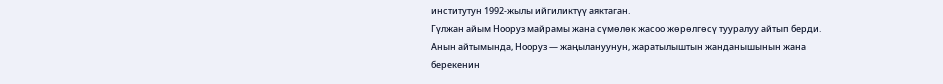институтун 1992-жылы ийгиликтүү аяктаган.
Гүлжан айым Нооруз майрамы жана сүмөлөк жасоо жөрөлгөсү тууралуу айтып берди. Анын айтымында, Нооруз — жаңылануунун, жаратылыштын жанданышынын жана берекенин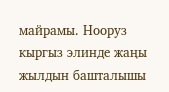майрамы. Нооруз кыргыз элинде жаңы жылдын башталышы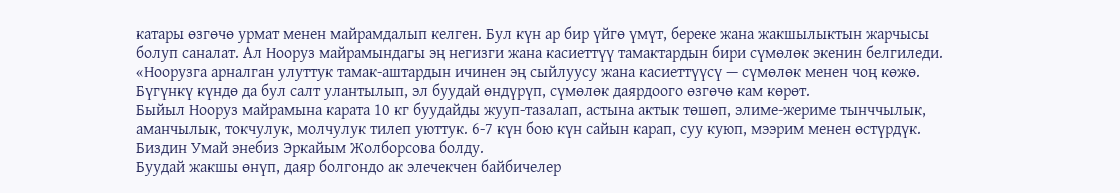катары өзгөчө урмат менен майрамдалып келген. Бул күн ар бир үйгө үмүт, береке жана жакшылыктын жарчысы болуп саналат. Ал Нооруз майрамындагы эң негизги жана касиеттүү тамактардын бири сүмөлөк экенин белгиледи.
«Ноорузга арналган улуттук тамак-аштардын ичинен эң сыйлуусу жана касиеттүүсү — сүмөлөк менен чоң көжө. Бүгүнкү күндө да бул салт улантылып, эл буудай өндүрүп, сүмөлөк даярдоого өзгөчө кам көрөт.
Быйыл Нооруз майрамына карата 10 кг буудайды жууп-тазалап, астына актык төшөп, элиме-жериме тынччылык, аманчылык, токчулук, молчулук тилеп уюттук. 6-7 күн бою күн сайын карап, суу куюп, мээрим менен өстүрдүк. Биздин Умай энебиз Эркайым Жолборсова болду.
Буудай жакшы өнүп, даяр болгондо ак элечекчен байбичелер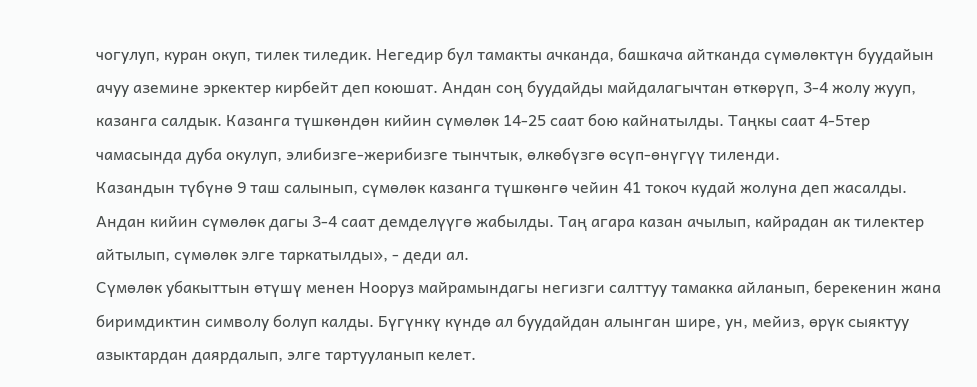чогулуп, куран окуп, тилек тиледик. Негедир бул тамакты ачканда, башкача айтканда сүмөлөктүн буудайын ачуу аземине эркектер кирбейт деп коюшат. Андан соң буудайды майдалагычтан өткөрүп, 3-4 жолу жууп, казанга салдык. Казанга түшкөндөн кийин сүмөлөк 14-25 саат бою кайнатылды. Таңкы саат 4-5тер чамасында дуба окулуп, элибизге-жерибизге тынчтык, өлкөбүзгө өсүп-өнүгүү тиленди.
Казандын түбүнө 9 таш салынып, сүмөлөк казанга түшкөнгө чейин 41 токоч кудай жолуна деп жасалды. Андан кийин сүмөлөк дагы 3-4 саат демделүүгө жабылды. Таң агара казан ачылып, кайрадан ак тилектер айтылып, сүмөлөк элге таркатылды», - деди ал.
Сүмөлөк убакыттын өтүшү менен Нооруз майрамындагы негизги салттуу тамакка айланып, берекенин жана биримдиктин символу болуп калды. Бүгүнкү күндө ал буудайдан алынган шире, ун, мейиз, өрүк сыяктуу азыктардан даярдалып, элге тартууланып келет.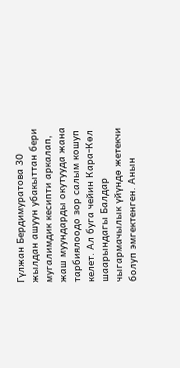Гүлжан Бердимуратова 30 жылдан ашуун убакыттан бери мугалимдик кесипти аркалап, жаш муундарды окутууда жана тарбиялоодо зор салым кошуп келет. Ал буга чейин Кара-Көл шаарындагы Балдар чыгармачылык үйүндө жетекчи болуп эмгектенген. Анын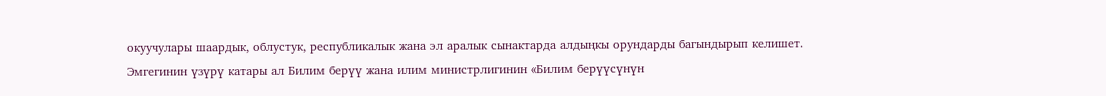окуучулары шаардык, облустук, республикалык жана эл аралык сынактарда алдыңкы орундарды багындырып келишет.
Эмгегинин үзүрү катары ал Билим берүү жана илим министрлигинин «Билим берүүсүнүн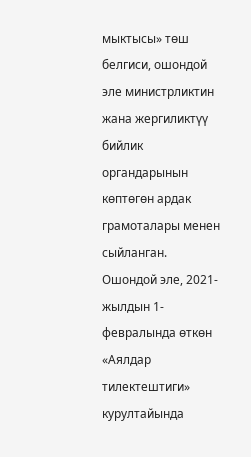мыктысы» төш белгиси, ошондой эле министрликтин жана жергиликтүү бийлик органдарынын көптөгөн ардак грамоталары менен сыйланган.
Ошондой эле, 2021-жылдын 1-февралында өткөн «Аялдар тилектештиги» курултайында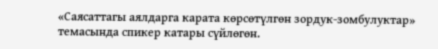«Саясаттагы аялдарга карата көрсөтүлгөн зордук-зомбулуктар» темасында спикер катары сүйлөгөн.